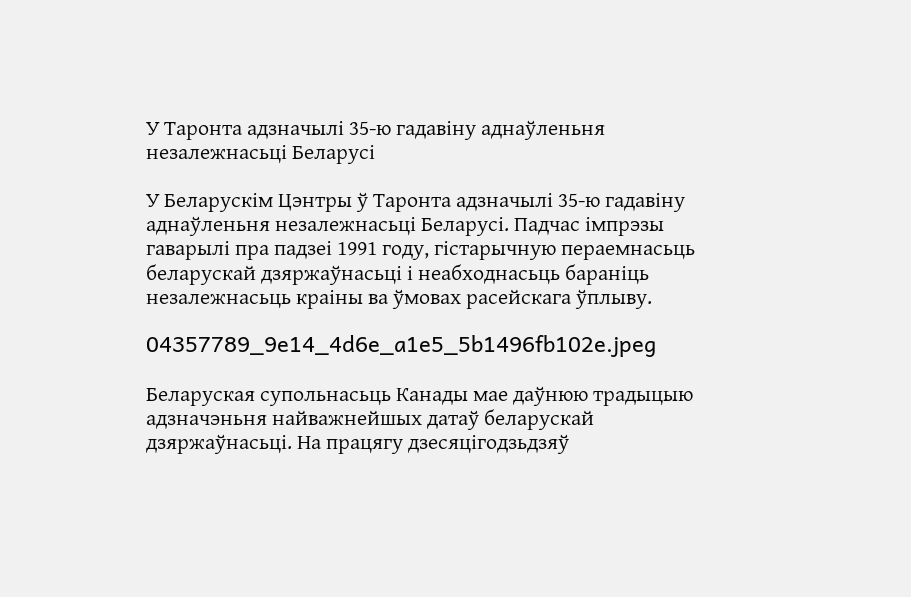У Таронта адзначылі 35-ю гадавіну аднаўленьня незалежнасьці Беларусі

У Беларускім Цэнтры ў Таронта адзначылі 35-ю гадавіну аднаўленьня незалежнасьці Беларусі. Падчас імпрэзы гаварылі пра падзеі 1991 году, гістарычную пераемнасьць беларускай дзяржаўнасьці і неабходнасьць бараніць незалежнасьць краіны ва ўмовах расейскага ўплыву.

04357789_9e14_4d6e_a1e5_5b1496fb102e.jpeg

Беларуская супольнасьць Канады мае даўнюю традыцыю адзначэньня найважнейшых датаў беларускай дзяржаўнасьці. На працягу дзесяцігодзьдзяў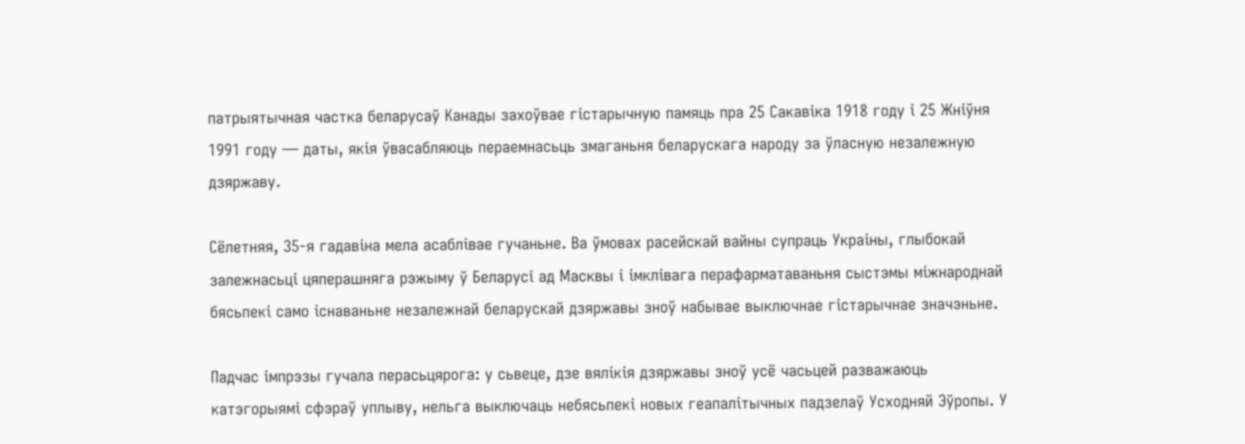патрыятычная частка беларусаў Канады захоўвае гістарычную памяць пра 25 Сакавіка 1918 году і 25 Жніўня 1991 году — даты, якія ўвасабляюць пераемнасьць змаганьня беларускага народу за ўласную незалежную дзяржаву.

Сёлетняя, 35-я гадавіна мела асаблівае гучаньне. Ва ўмовах расейскай вайны супраць Украіны, глыбокай залежнасьці цяперашняга рэжыму ў Беларусі ад Масквы і імклівага перафарматаваньня сыстэмы міжнароднай бясьпекі само існаваньне незалежнай беларускай дзяржавы зноў набывае выключнае гістарычнае значэньне.

Падчас імпрэзы гучала перасьцярога: у сьвеце, дзе вялікія дзяржавы зноў усё часьцей разважаюць катэгорыямі сфэраў уплыву, нельга выключаць небясьпекі новых геапалітычных падзелаў Усходняй Эўропы. У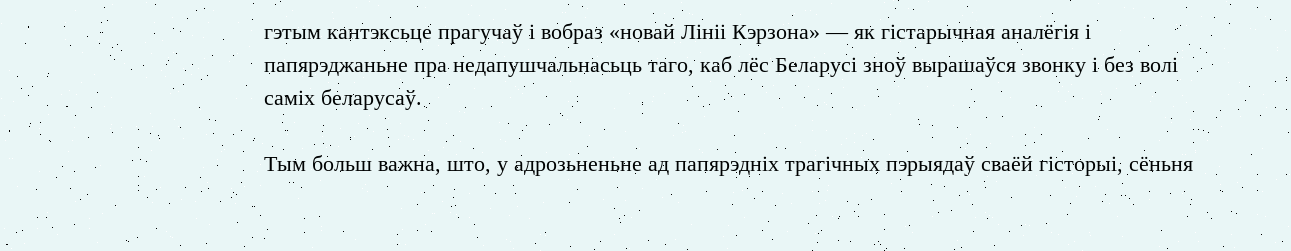гэтым кантэксьце прагучаў і вобраз «новай Лініі Кэрзона» — як гістарычная аналёгія і папярэджаньне пра недапушчальнасьць таго, каб лёс Беларусі зноў вырашаўся звонку і без волі саміх беларусаў.

Тым больш важна, што, у адрозьненьне ад папярэдніх трагічных пэрыядаў сваёй гісторыі, сёньня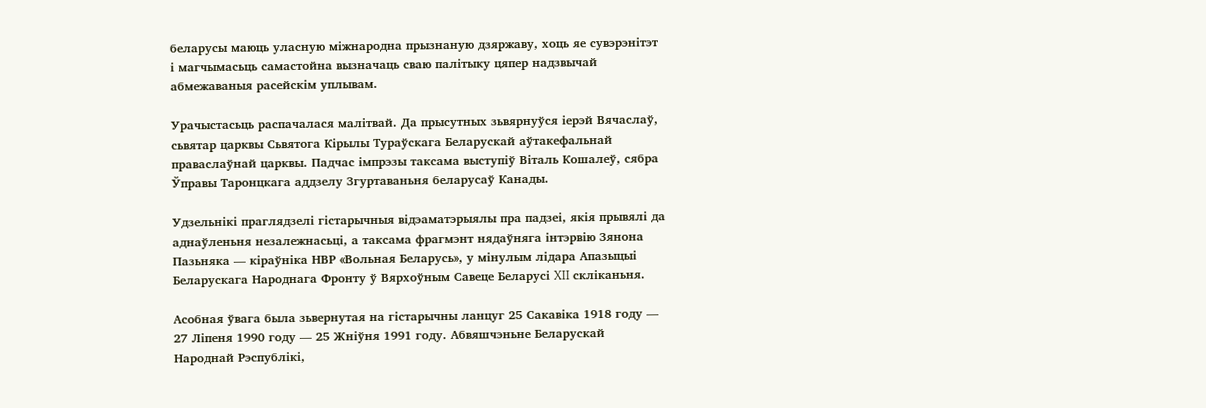беларусы маюць уласную міжнародна прызнаную дзяржаву, хоць яе сувэрэнітэт і магчымасьць самастойна вызначаць сваю палітыку цяпер надзвычай абмежаваныя расейскім уплывам.

Урачыстасьць распачалася малітвай. Да прысутных зьвярнуўся іерэй Вячаслаў, сьвятар царквы Сьвятога Кірылы Тураўскага Беларускай аўтакефальнай праваслаўнай царквы. Падчас імпрэзы таксама выступіў Віталь Кошалеў, сябра Ўправы Таронцкага аддзелу Згуртаваньня беларусаў Канады.

Удзельнікі праглядзелі гістарычныя відэаматэрыялы пра падзеі, якія прывялі да аднаўленьня незалежнасьці, а таксама фрагмэнт нядаўняга інтэрвію Зянона Пазьняка — кіраўніка НВР «Вольная Беларусь», у мінулым лідара Апазыцыі Беларускага Народнага Фронту ў Вярхоўным Савеце Беларусі XII скліканьня.

Асобная ўвага была зьвернутая на гістарычны ланцуг 25 Сакавіка 1918 году — 27 Ліпеня 1990 году — 25 Жніўня 1991 году. Абвяшчэньне Беларускай Народнай Рэспублікі,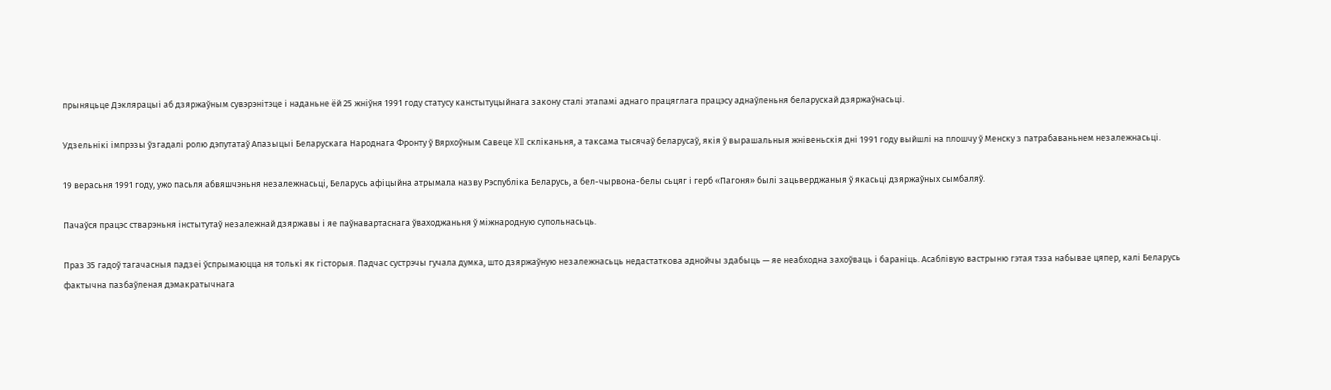прыняцьце Дэклярацыі аб дзяржаўным сувэрэнітэце і наданьне ёй 25 жніўня 1991 году статусу канстытуцыйнага закону сталі этапамі аднаго працяглага працэсу аднаўленьня беларускай дзяржаўнасьці.

Удзельнікі імпрэзы ўзгадалі ролю дэпутатаў Апазыцыі Беларускага Народнага Фронту ў Вярхоўным Савеце XII скліканьня, а таксама тысячаў беларусаў, якія ў вырашальныя жнівеньскія дні 1991 году выйшлі на плошчу ў Менску з патрабаваньнем незалежнасьці.

19 верасьня 1991 году, ужо пасьля абвяшчэньня незалежнасьці, Беларусь афіцыйна атрымала назву Рэспубліка Беларусь, а бел-чырвона-белы сьцяг і герб «Пагоня» былі зацьверджаныя ў якасьці дзяржаўных сымбаляў.

Пачаўся працэс стварэньня інстытутаў незалежнай дзяржавы і яе паўнавартаснага ўваходжаньня ў міжнародную супольнасьць.

Праз 35 гадоў тагачасныя падзеі ўспрымаюцца ня толькі як гісторыя. Падчас сустрэчы гучала думка, што дзяржаўную незалежнасьць недастаткова аднойчы здабыць — яе неабходна захоўваць і бараніць. Асаблівую вастрыню гэтая тэза набывае цяпер, калі Беларусь фактычна пазбаўленая дэмакратычнага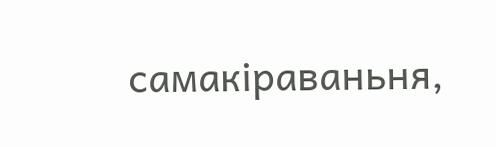самакіраваньня,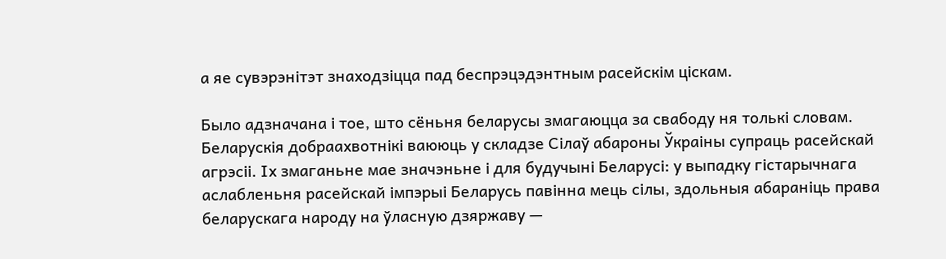а яе сувэрэнітэт знаходзіцца пад беспрэцэдэнтным расейскім ціскам.

Было адзначана і тое, што сёньня беларусы змагаюцца за свабоду ня толькі словам. Беларускія добраахвотнікі ваююць у складзе Сілаў абароны Ўкраіны супраць расейскай агрэсіі. Іх змаганьне мае значэньне і для будучыні Беларусі: у выпадку гістарычнага аслабленьня расейскай імпэрыі Беларусь павінна мець сілы, здольныя абараніць права беларускага народу на ўласную дзяржаву —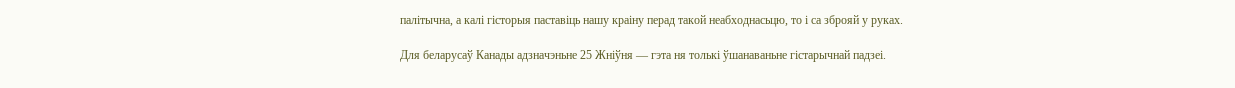палітычна, а калі гісторыя паставіць нашу краіну перад такой неабходнасьцю, то і са зброяй у руках.

Для беларусаў Канады адзначэньне 25 Жніўня — гэта ня толькі ўшанаваньне гістарычнай падзеі.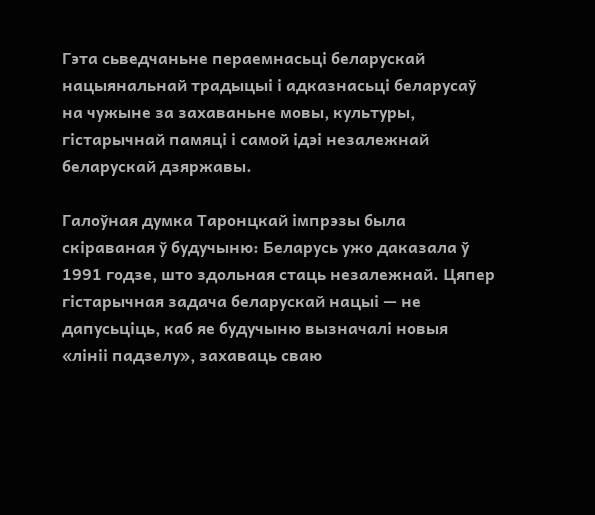Гэта сьведчаньне пераемнасьці беларускай нацыянальнай традыцыі і адказнасьці беларусаў на чужыне за захаваньне мовы, культуры, гістарычнай памяці і самой ідэі незалежнай беларускай дзяржавы.

Галоўная думка Таронцкай імпрэзы была скіраваная ў будучыню: Беларусь ужо даказала ў 1991 годзе, што здольная стаць незалежнай. Цяпер гістарычная задача беларускай нацыі — не дапусьціць, каб яе будучыню вызначалі новыя «лініі падзелу», захаваць сваю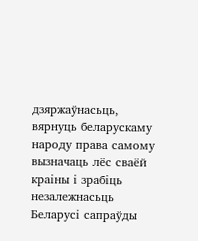дзяржаўнасьць, вярнуць беларускаму народу права самому вызначаць лёс сваёй краіны і зрабіць незалежнасьць Беларусі сапраўды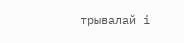трывалай і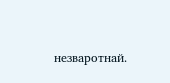незваротнай.